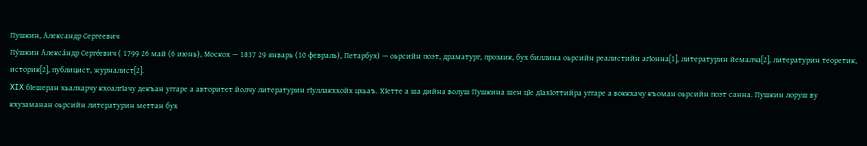Пушкин, Александр Сергеевич
Пу́шкин Алекса́ндр Серге́евич ( 1799 26 май (6 июнь), Москох — 1837 29 январь (10 февраль), Петарбух) — оьрсийн поэт, драматург, прозаик, бух биллина оьрсийн реалистийн агӀонна[1], литературин йемалча[2], литературин теоретик, историк[2], публицист, журналист[2].
XIX бӀешеран хьалхарчу кхоалгӀачу декъан уггаре а авторитет йолчу литературин гӀуллакххойх цхьаъ. ХӀетте а ша дийна волуш Пушкина шен цӀе дӀахӀоттийра уггаре а воккхачу къоман оьрсийн поэт санна. Пушкин лоруш ву кхузаманан оьрсийн литературин меттан бух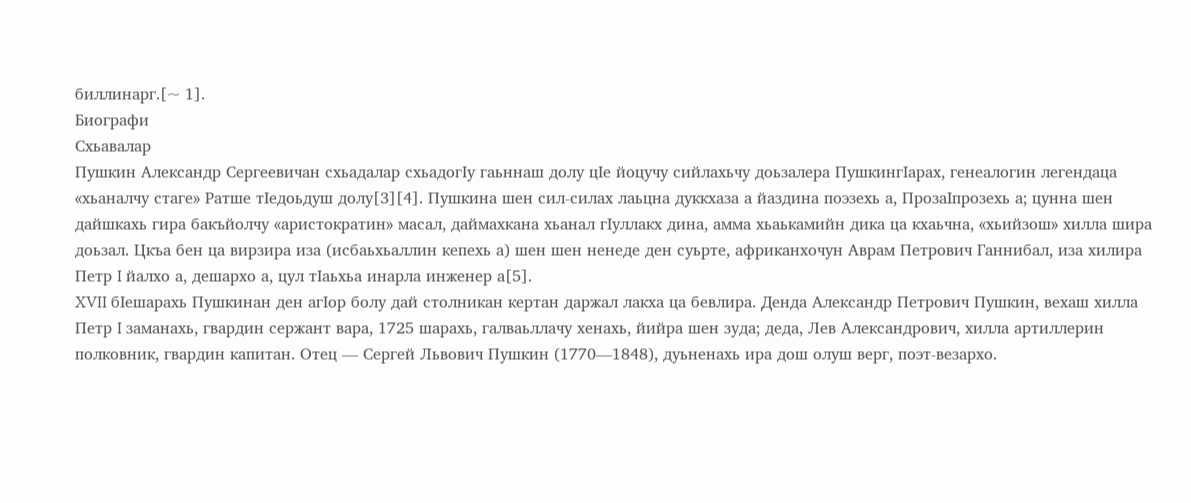биллинарг.[~ 1].
Биографи
Схьавалар
Пушкин Александр Сергеевичан схьадалар схьадогӀу гаьннаш долу цӀе йоцучу сийлахьчу доьзалера ПушкингӀарах, генеалогин легендаца «хьаналчу стаге» Ратше тӀедоьдуш долу[3][4]. Пушкина шен сил-силах лаьцна дуккхаза а йаздина поэзехь а, ПрозаӀпрозехь а; цунна шен дайшкахь гира бакъйолчу «аристократин» масал, даймахкана хьанал гӀуллакх дина, амма хьаькамийн дика ца кхаьчна, «хьийзош» хилла шира доьзал. Цкъа бен ца вирзира иза (исбаьхьаллин кепехь а) шен шен ненеде ден суьрте, африканхочун Аврам Петрович Ганнибал, иза хилира Петр I йалхо а, дешархо а, цул тӀаьхьа инарла инженер а[5].
XVII бӀешарахь Пушкинан ден агӀор болу дай столникан кертан даржал лакха ца бевлира. Денда Александр Петрович Пушкин, вехаш хилла Петр I заманахь, гвардин сержант вара, 1725 шарахь, галваьллачу хенахь, йийра шен зуда; деда, Лев Александрович, хилла артиллерин полковник, гвардин капитан. Отец — Сергей Львович Пушкин (1770—1848), дуьненахь ира дош олуш верг, поэт-везархо.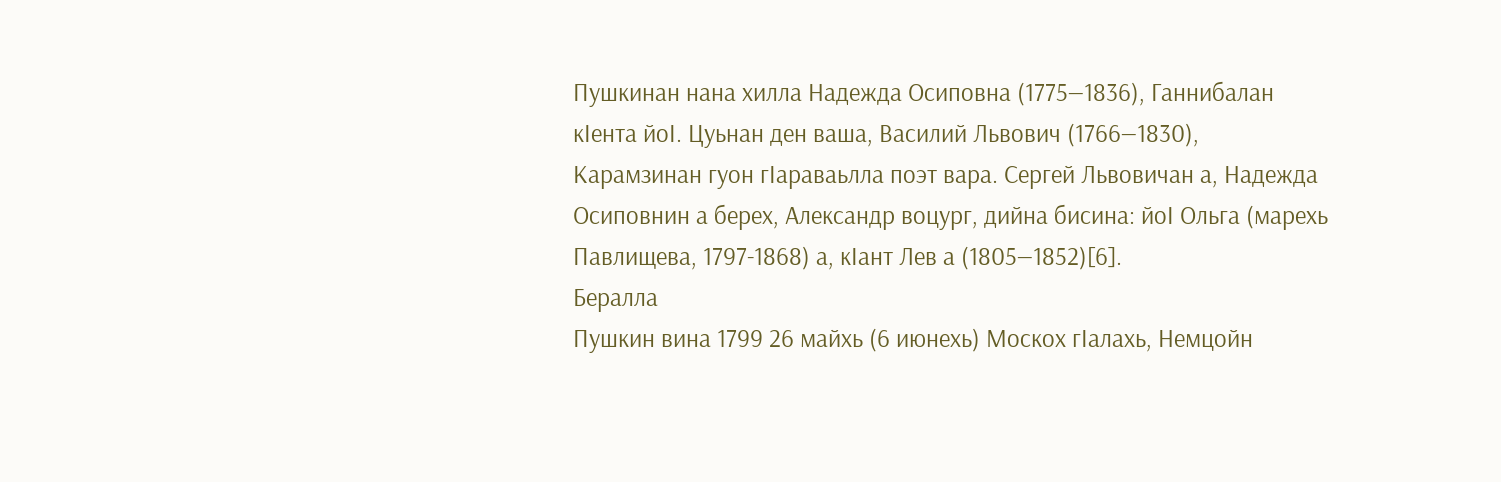Пушкинан нана хилла Надежда Осиповна (1775—1836), Ганнибалан кӀента йоӀ. Цуьнан ден ваша, Василий Львович (1766—1830), Карамзинан гуон гӀараваьлла поэт вара. Сергей Львовичан а, Надежда Осиповнин а берех, Александр воцург, дийна бисина: йоӀ Ольга (марехь Павлищева, 1797-1868) а, кӀант Лев а (1805—1852)[6].
Бералла
Пушкин вина 1799 26 майхь (6 июнехь) Москох гӀалахь, Немцойн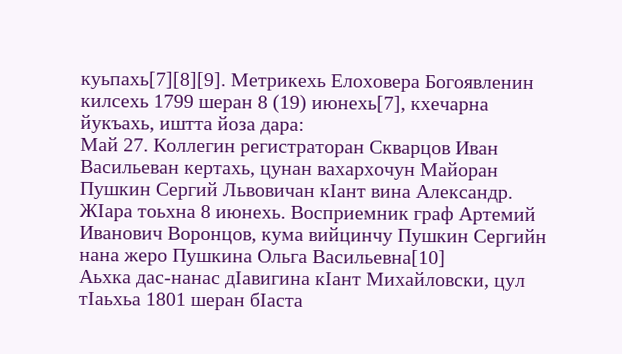куьпахь[7][8][9]. Метрикехь Елоховера Богоявленин килсехь 1799 шеран 8 (19) июнехь[7], кхечарна йукъахь, иштта йоза дара:
Май 27. Коллегин регистраторан Скварцов Иван Васильеван кертахь, цунан вахархочун Майоран Пушкин Сергий Львовичан кӀант вина Александр. ЖӀара тоьхна 8 июнехь. Восприемник граф Артемий Иванович Воронцов, кума вийцинчу Пушкин Сергийн нана жеро Пушкина Ольга Васильевна[10]
Аьхка дас-нанас дӀавигина кӀант Михайловски, цул тӀаьхьа 1801 шеран бӀаста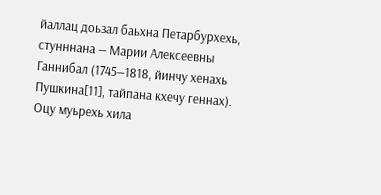йаллац доьзал баьхна Петарбурхехь, стунннана — Марии Алексеевны Ганнибал (1745—1818, йинчу хенахь Пушкина[11], тайпана кхечу геннах). Оцу муьрехь хила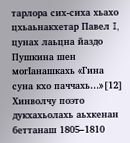тарлора сих-сиха хьахо цхьаьнакхетар Павел I, цунах лаьцна йаздо Пушкина шен могӀанашкахь «Гина суна кхо паччахь…»[12]
Хинволчу поэто дукхахьолахь аьхкенан беттанаш 1805–1810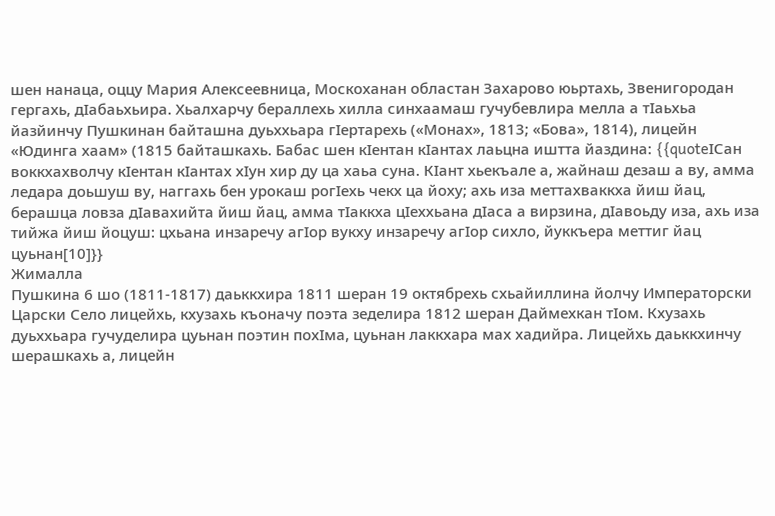шен нанаца, оццу Мария Алексеевница, Москоханан областан Захарово юьртахь, Звенигородан гергахь, дӀабаьхьира. Хьалхарчу бераллехь хилла синхаамаш гучубевлира мелла а тӀаьхьа йазйинчу Пушкинан байташна дуьххьара гӀертарехь («Монах», 1813; «Бова», 1814), лицейн «Юдинга хаам» (1815 байташкахь. Бабас шен кӀентан кӀантах лаьцна иштта йаздина: {{quoteӀСан воккхахволчу кӀентан кӀантах хӀун хир ду ца хаьа суна. КӀант хьекъале а, жайнаш дезаш а ву, амма ледара доьшуш ву, наггахь бен урокаш рогӀехь чекх ца йоху; ахь иза меттахваккха йиш йац, берашца ловза дӀавахийта йиш йац, амма тӀаккха цӀеххьана дӀаса а вирзина, дӀавоьду иза, ахь иза тийжа йиш йоцуш: цхьана инзаречу агӀор вукху инзаречу агӀор сихло, йуккъера меттиг йац цуьнан[10]}}
Жималла
Пушкина 6 шо (1811-1817) даьккхира 1811 шеран 19 октябрехь схьайиллина йолчу Императорски Царски Село лицейхь, кхузахь къоначу поэта зеделира 1812 шеран Даймехкан тӀом. Кхузахь дуьххьара гучуделира цуьнан поэтин похӀма, цуьнан лаккхара мах хадийра. Лицейхь даьккхинчу шерашкахь а, лицейн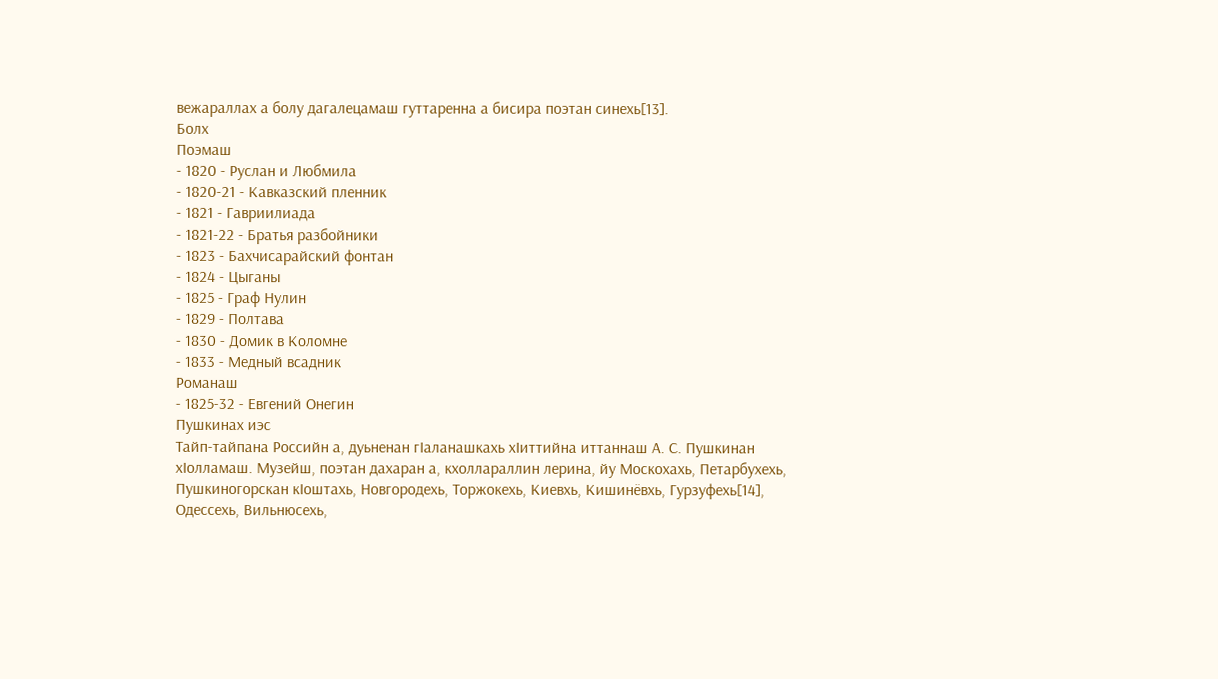вежараллах а болу дагалецамаш гуттаренна а бисира поэтан синехь[13].
Болх
Поэмаш
- 1820 - Руслан и Любмила
- 1820-21 - Кавказский пленник
- 1821 - Гавриилиада
- 1821-22 - Братья разбойники
- 1823 - Бахчисарайский фонтан
- 1824 - Цыганы
- 1825 - Граф Нулин
- 1829 - Полтава
- 1830 - Домик в Коломне
- 1833 - Медный всадник
Романаш
- 1825-32 - Евгений Онегин
Пушкинах иэс
Тайп-тайпана Российн а, дуьненан гӀаланашкахь хӀиттийна иттаннаш А. С. Пушкинан хӀолламаш. Музейш, поэтан дахаран а, кхоллараллин лерина, йу Москохахь, Петарбухехь, Пушкиногорскан кӀоштахь, Новгородехь, Торжокехь, Киевхь, Кишинёвхь, Гурзуфехь[14], Одессехь, Вильнюсехь,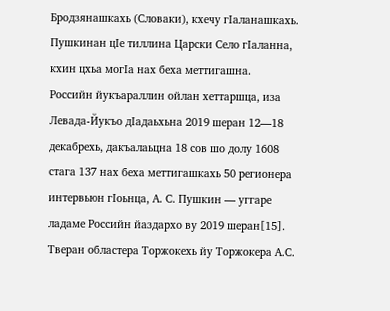Бродзянашкахь (Словаки), кхечу гӀаланашкахь. Пушкинан цӀе тиллина Царски Село гӀаланна, кхин цхьа могӀа нах беха меттигашна.
Российн йукъараллин ойлан хеттаршца, иза Левада-Йукъо дӀадаьхьна 2019 шеран 12—18 декабрехь, дакъалаьцна 18 сов шо долу 1608 стага 137 нах беха меттигашкахь 50 регионера интервьюн гӀоьнца, А. С. Пушкин — уггаре ладаме Российн йаздархо ву 2019 шеран[15].
Тверан областера Торжокехь йу Торжокера А.С.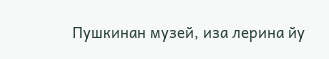Пушкинан музей, иза лерина йу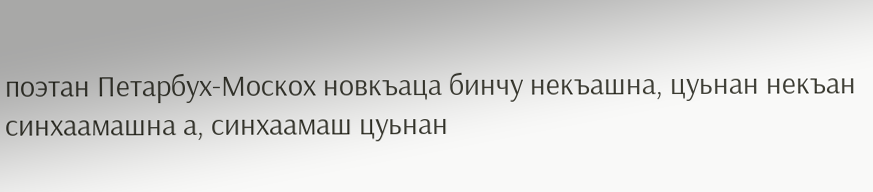поэтан Петарбух-Москох новкъаца бинчу некъашна, цуьнан некъан синхаамашна а, синхаамаш цуьнан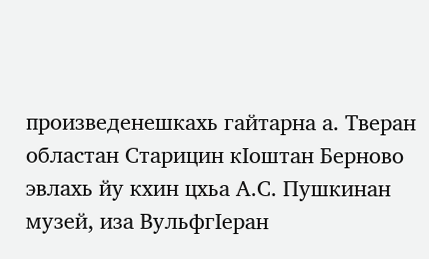произведенешкахь гайтарна а. Тверан областан Старицин кӀоштан Берново эвлахь йу кхин цхьа А.С. Пушкинан музей, иза ВульфгӀеран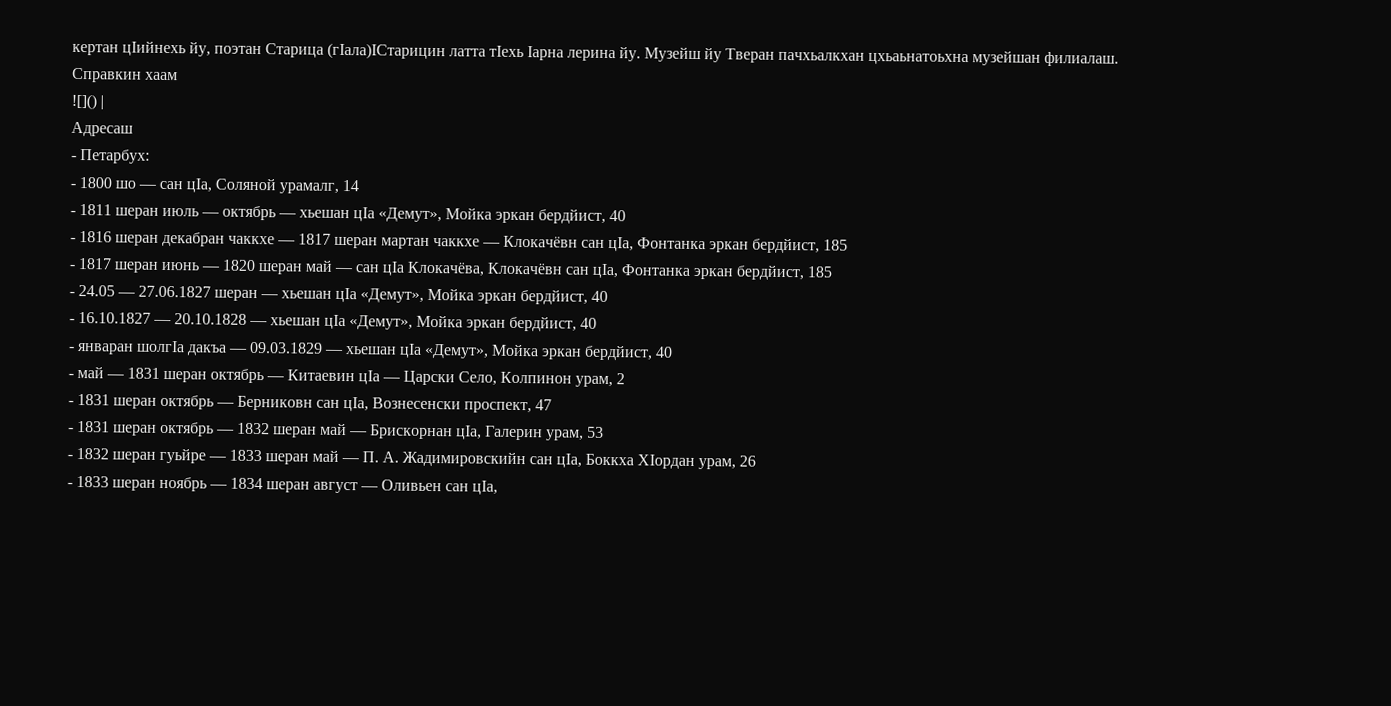кертан цӀийнехь йу, поэтан Старица (гӀала)ӀСтарицин латта тӀехь Ӏарна лерина йу. Музейш йу Тверан пачхьалкхан цхьаьнатоьхна музейшан филиалаш.
Справкин хаам
![]() |
Адресаш
- Петарбух:
- 1800 шо — сан цӀа, Соляной урамалг, 14
- 1811 шеран июль — октябрь — хьешан цӀа «Демут», Мойка эркан бердйист, 40
- 1816 шеран декабран чаккхе — 1817 шеран мартан чаккхе — Клокачёвн сан цӀа, Фонтанка эркан бердйист, 185
- 1817 шеран июнь — 1820 шеран май — сан цӀа Клокачёва, Клокачёвн сан цӀа, Фонтанка эркан бердйист, 185
- 24.05 — 27.06.1827 шеран — хьешан цӀа «Демут», Мойка эркан бердйист, 40
- 16.10.1827 — 20.10.1828 — хьешан цӀа «Демут», Мойка эркан бердйист, 40
- январан шолгӀа дакъа — 09.03.1829 — хьешан цӀа «Демут», Мойка эркан бердйист, 40
- май — 1831 шеран октябрь — Китаевин цӀа — Царски Село, Колпинон урам, 2
- 1831 шеран октябрь — Берниковн сан цӀа, Вознесенски проспект, 47
- 1831 шеран октябрь — 1832 шеран май — Брискорнан цӀа, Галерин урам, 53
- 1832 шеран гуьйре — 1833 шеран май — П. А. Жадимировскийн сан цӀа, Боккха ХӀордан урам, 26
- 1833 шеран ноябрь — 1834 шеран август — Оливьен сан цӀа,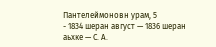Пантелеймоновн урам, 5
- 1834 шеран август — 1836 шеран аьхке — С. А.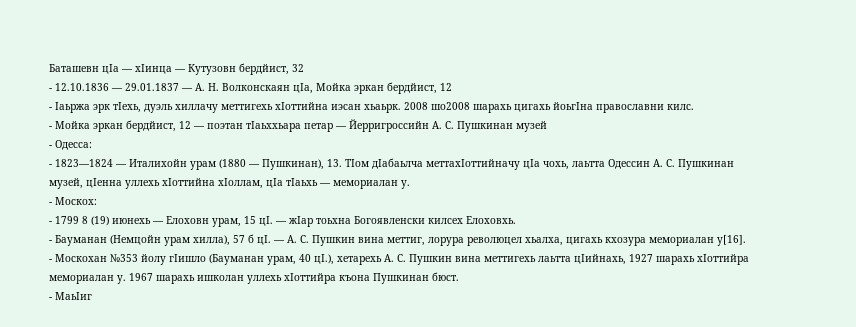Баташевн цӀа — хӀинца — Кутузовн бердйист, 32
- 12.10.1836 — 29.01.1837 — А. Н. Волконскаян цӀа, Мойка эркан бердйист, 12
- Ӏаьржа эрк тӀехь, дуэль хиллачу меттигехь хӀоттийна иэсан хьаьрк. 2008 шо2008 шарахь цигахь йоьгӀна православни килс.
- Мойка эркан бердйист, 12 — поэтан тӀаьххьара петар — Йерригроссийн А. С. Пушкинан музей
- Одесса:
- 1823—1824 — Италихойн урам (1880 — Пушкинан), 13. ТӀом дӀабаьлча меттахӀоттийначу цӀа чохь, лаьтта Одессин А. С. Пушкинан музей, цӀенна уллехь хӀоттийна хӀоллам, цӀа тӀаьхь — мемориалан у.
- Москох:
- 1799 8 (19) июнехь — Елоховн урам, 15 цӀ. — жӀар тоьхна Богоявленски килсех Елоховхь.
- Бауманан (Немцойн урам хилла), 57 б цӀ. — А. С. Пушкин вина меттиг, лорура революцел хьалха, цигахь кхозура мемориалан у[16].
- Москохан №353 йолу гӀишло (Бауманан урам, 40 цӀ.), хетарехь А. С. Пушкин вина меттигехь лаьтта цӀийнахь, 1927 шарахь хӀоттийра мемориалан у. 1967 шарахь ишколан уллехь хӀоттийра къона Пушкинан бюст.
- МаьӀиг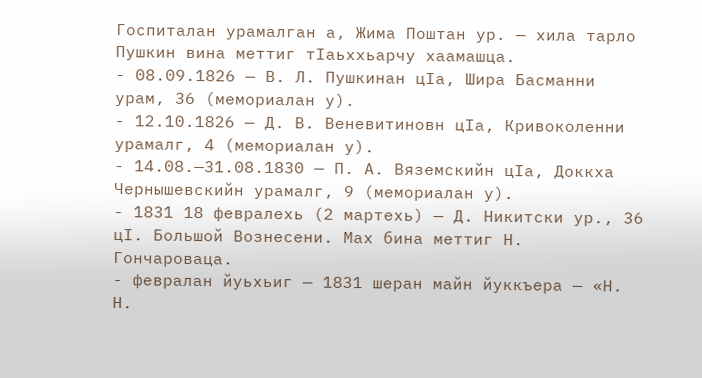Госпиталан урамалган а, Жима Поштан ур. — хила тарло Пушкин вина меттиг тӀаьххьарчу хаамашца.
- 08.09.1826 — В. Л. Пушкинан цӀа, Шира Басманни урам, 36 (мемориалан у).
- 12.10.1826 — Д. В. Веневитиновн цӀа, Кривоколенни урамалг, 4 (мемориалан у).
- 14.08.—31.08.1830 — П. А. Вяземскийн цӀа, Доккха Чернышевскийн урамалг, 9 (мемориалан у).
- 1831 18 февралехь (2 мартехь) — Д. Никитски ур., 36 цӀ. Большой Вознесени. Мах бина меттиг Н. Гончароваца.
- февралан йуьхьиг — 1831 шеран майн йуккъера — «Н. Н.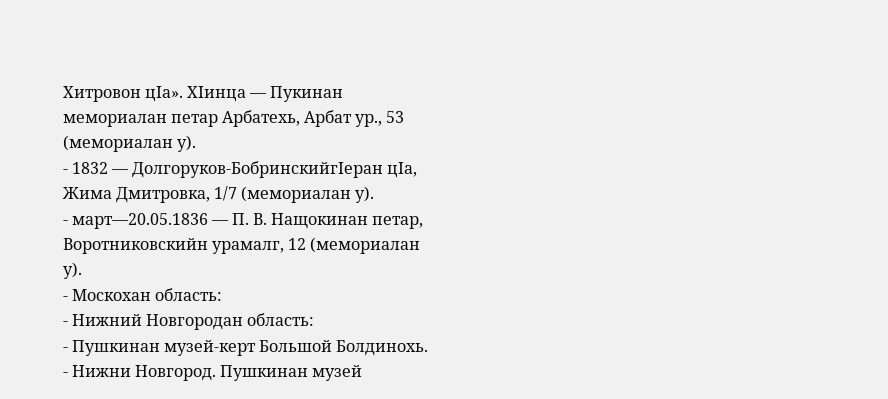Хитровон цӀа». ХӀинца — Пукинан мемориалан петар Арбатехь, Арбат ур., 53 (мемориалан у).
- 1832 — Долгоруков-БобринскийгӀеран цӀа, Жима Дмитровка, 1/7 (мемориалан у).
- март—20.05.1836 — П. В. Нащокинан петар, Воротниковскийн урамалг, 12 (мемориалан у).
- Москохан область:
- Нижний Новгородан область:
- Пушкинан музей-керт Большой Болдинохь.
- Нижни Новгород. Пушкинан музей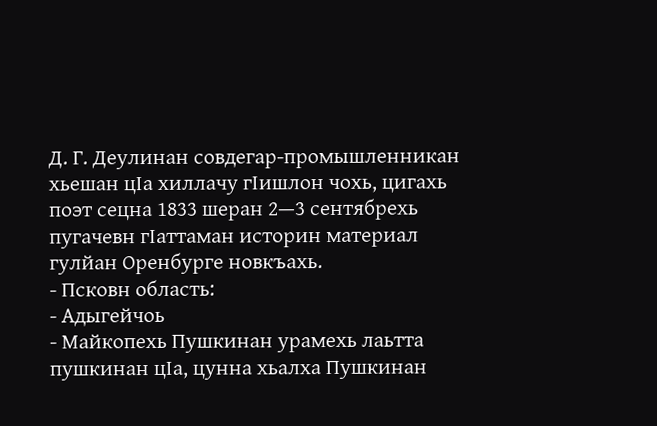Д. Г. Деулинан совдегар-промышленникан хьешан цӀа хиллачу гӀишлон чохь, цигахь поэт сецна 1833 шеран 2—3 сентябрехь пугачевн гӀаттаман историн материал гулйан Оренбурге новкъахь.
- Псковн область:
- Адыгейчоь
- Майкопехь Пушкинан урамехь лаьтта пушкинан цӀа, цунна хьалха Пушкинан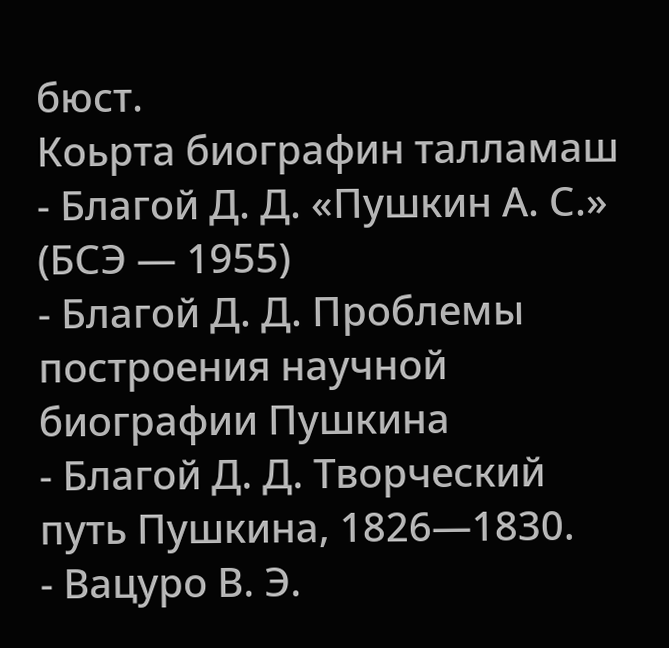бюст.
Коьрта биографин талламаш
- Благой Д. Д. «Пушкин А. С.» (БСЭ — 1955)
- Благой Д. Д. Проблемы построения научной биографии Пушкина
- Благой Д. Д. Творческий путь Пушкина, 1826—1830.
- Вацуро В. Э.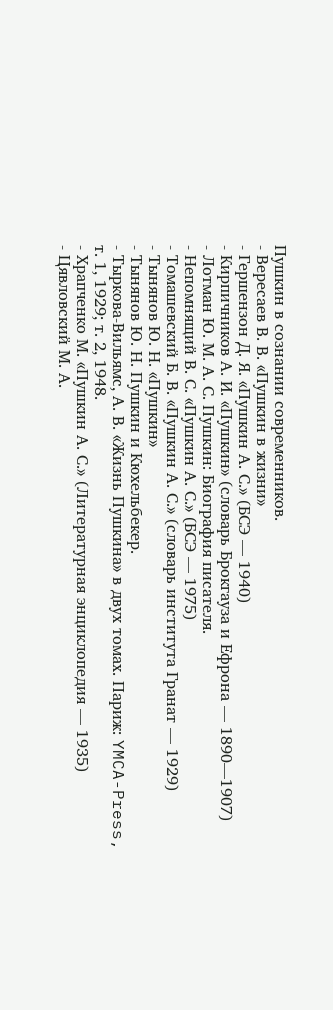Пушкин в сознании современников.
- Вересаев В. В. «Пушкин в жизни»
- Гершензон Д. Я. «Пушкин А. С.» (БСЭ — 1940)
- Кирпичников А. И. «Пушкин» (словарь Брокгауза и Ефрона — 1890—1907)
- Лотман Ю. М. А. С. Пушкин: Биография писателя.
- Непомнящий В. С. «Пушкин А. С.» (БСЭ — 1975)
- Томашевский Б. В. «Пушкин А. С.» (словарь института Гранат — 1929)
- Тынянов Ю. Н. «Пушкин»
- Тынянов Ю. Н. Пушкин и Кюхельбекер.
- Тыркова-Вильямс, А. В. «Жизнь Пушкина» в двух томах. Париж: YMCA-Press, т. 1, 1929; т. 2, 1948.
- Храпченко М. «Пушкин А. С.» (Литературная энциклопедия — 1935)
- Цявловский М. А.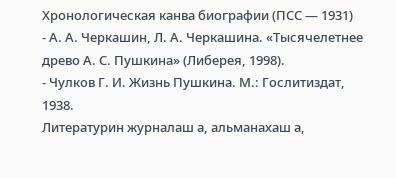Хронологическая канва биографии (ПСС — 1931)
- А. А. Черкашин, Л. А. Черкашина. «Тысячелетнее древо А. С. Пушкина» (Либерея, 1998).
- Чулков Г. И. Жизнь Пушкина. М.: Гослитиздат, 1938.
Литературин журналаш а, альманахаш а,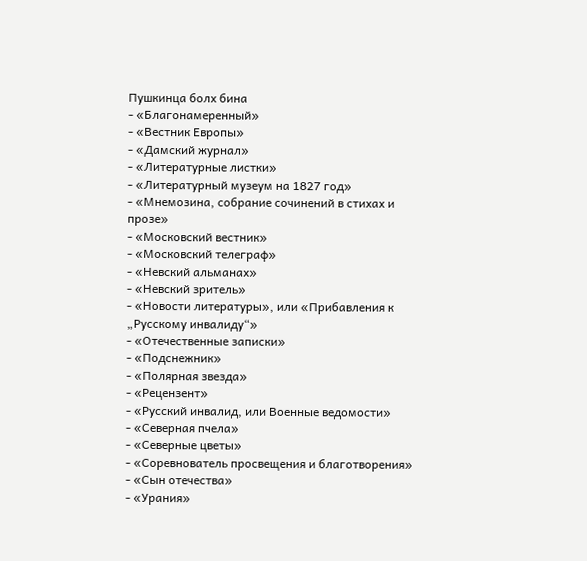Пушкинца болх бина
- «Благонамеренный»
- «Вестник Европы»
- «Дамский журнал»
- «Литературные листки»
- «Литературный музеум на 1827 год»
- «Мнемозина, собрание сочинений в стихах и прозе»
- «Московский вестник»
- «Московский телеграф»
- «Невский альманах»
- «Невский зритель»
- «Новости литературы», или «Прибавления к „Русскому инвалиду“»
- «Отечественные записки»
- «Подснежник»
- «Полярная звезда»
- «Рецензент»
- «Русский инвалид, или Военные ведомости»
- «Северная пчела»
- «Северные цветы»
- «Соревнователь просвещения и благотворения»
- «Сын отечества»
- «Урания»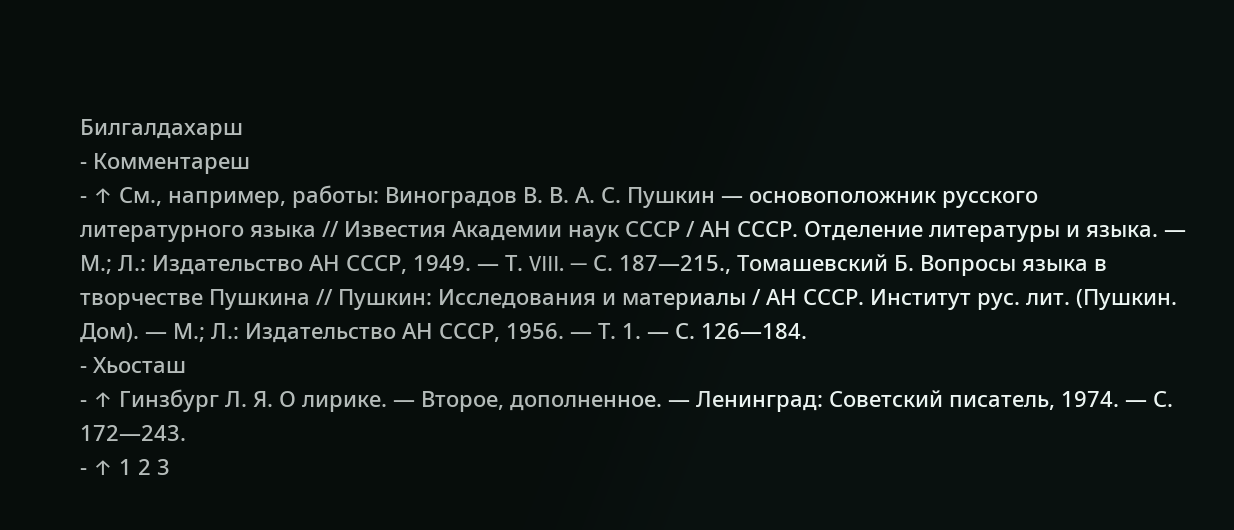Билгалдахарш
- Комментареш
- ↑ См., например, работы: Виноградов В. В. А. С. Пушкин — основоположник русского литературного языка // Известия Академии наук СССР / АН СССР. Отделение литературы и языка. — М.; Л.: Издательство АН СССР, 1949. — Т. VIII. — С. 187—215., Томашевский Б. Вопросы языка в творчестве Пушкина // Пушкин: Исследования и материалы / АН СССР. Институт рус. лит. (Пушкин. Дом). — М.; Л.: Издательство АН СССР, 1956. — Т. 1. — С. 126—184.
- Хьосташ
- ↑ Гинзбург Л. Я. О лирике. — Второе, дополненное. — Ленинград: Советский писатель, 1974. — С. 172—243.
- ↑ 1 2 3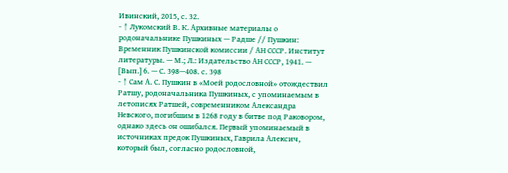Ивинский, 2015, с. 32.
- ↑ Лукомский В. К. Архивные материалы о родоначальнике Пушкиных — Радше // Пушкин: Временник Пушкинской комиссии / АН СССР. Институт литературы. — М.; Л.: Издательство АН СССР, 1941. — [Вып.] 6. — С. 398—408. с. 398
- ↑ Сам А. С. Пушкин в «Моей родословной» отождествил Ратшу, родоначальника Пушкиных, с упоминаемым в летописях Ратшей, современником Александра Невского, погибшим в 1268 году в битве под Раковором, однако здесь он ошибался. Первый упоминаемый в источниках предок Пушкиных, Гаврила Алексич, который был, согласно родословной,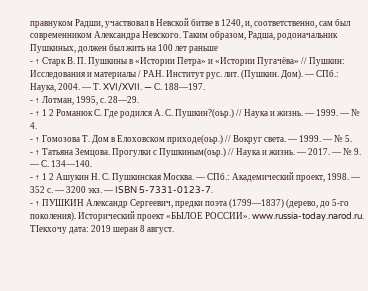правнуком Радши, участвовал в Невской битве в 1240, и, соответственно, сам был современником Александра Невского. Таким образом, Радша, родоначальник Пушкиных, должен был жить на 100 лет раньше
- ↑ Старк В. П. Пушкины в «Истории Петра» и «Истории Пугачёва» // Пушкин: Исследования и материалы / РАН. Институт рус. лит. (Пушкин. Дом). — СПб.: Наука, 2004. — Т. XVI/XVII. — С. 188—197.
- ↑ Лотман, 1995, с. 28—29.
- ↑ 1 2 Романюк С. Где родился А. С. Пушкин?(оьр.) // Наука и жизнь. — 1999. — № 4.
- ↑ Гомозова Т. Дом в Елоховском приходе(оьр.) // Вокруг света. — 1999. — № 5.
- ↑ Татьяна Земцова. Прогулки с Пушкиным(оьр.) // Наука и жизнь. — 2017. — № 9. — С. 134—140.
- ↑ 1 2 Ашукин Н. С. Пушкинская Москва. — СПб.: Академический проект, 1998. — 352 с. — 3200 экз. — ISBN 5-7331-0123-7.
- ↑ ПУШКИН Александр Сергеевич, предки поэта (1799—1837) (дерево, до 5-го поколения). Исторический проект «БЫЛОЕ РОССИИ». www.russia-today.narod.ru. ТӀекхочу дата: 2019 шеран 8 август.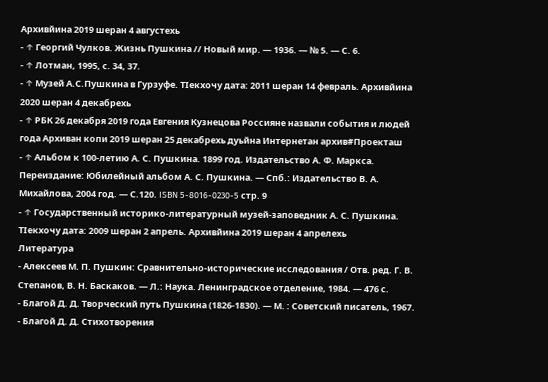Архивйина 2019 шеран 4 августехь
- ↑ Георгий Чулков. Жизнь Пушкина // Новый мир. — 1936. — № 5. — С. 6.
- ↑ Лотман, 1995, с. 34, 37.
- ↑ Музей А.С.Пушкина в Гурзуфе. ТӀекхочу дата: 2011 шеран 14 февраль. Архивйина 2020 шеран 4 декабрехь
- ↑ РБК 26 декабря 2019 года Евгения Кузнецова Россияне назвали события и людей года Архиван копи 2019 шеран 25 декабрехь дуьйна Интернетан архив#Проекташ
- ↑ Альбом к 100-летию А. С. Пушкина. 1899 год. Издательство А. Ф. Маркса. Переиздание: Юбилейный альбом А. С. Пушкина. — Спб.: Издательство В. А. Михайлова, 2004 год. — С.120. ISBN 5-8016-0230-5 стр. 9
- ↑ Государственный историко-литературный музей-заповедник А. С. Пушкина. ТӀекхочу дата: 2009 шеран 2 апрель. Архивйина 2019 шеран 4 апрелехь
Литература
- Алексеев М. П. Пушкин: Сравнительно-исторические исследования / Отв. ред. Г. В. Степанов, В. Н. Баскаков. — Л.: Наука. Ленинградское отделение, 1984. — 476 с.
- Благой Д. Д. Творческий путь Пушкина (1826-1830). — М. : Советский писатель, 1967.
- Благой Д. Д. Стихотворения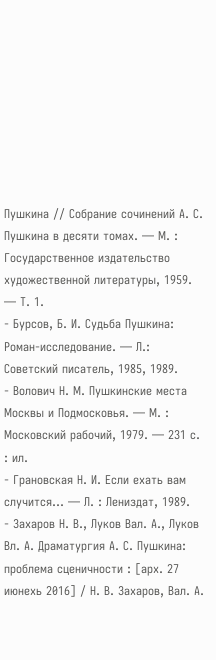Пушкина // Собрание сочинений А. С. Пушкина в десяти томах. — М. : Государственное издательство художественной литературы, 1959. — Т. 1.
- Бурсов, Б. И. Судьба Пушкина: Роман-исследование. — Л.: Советский писатель, 1985, 1989.
- Волович Н. М. Пушкинские места Москвы и Подмосковья. — М. : Московский рабочий, 1979. — 231 с. : ил.
- Грановская Н. И. Если ехать вам случится… — Л. : Лениздат, 1989.
- Захаров Н. В., Луков Вал. А., Луков Вл. А. Драматургия А. С. Пушкина: проблема сценичности : [арх. 27 июнехь 2016] / Н. В. Захаров, Вал. А.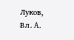Луков, Вл. А.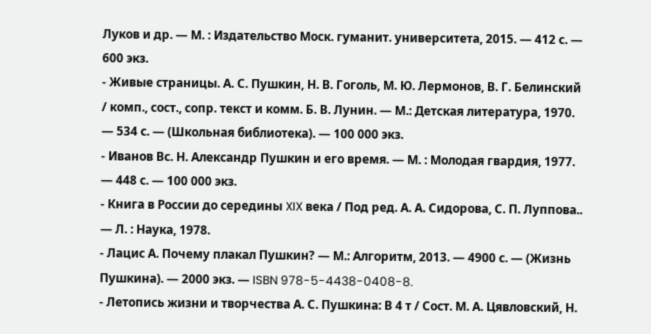Луков и др. — М. : Издательство Моск. гуманит. университета, 2015. — 412 с. — 600 экз.
- Живые страницы. А. С. Пушкин, Н. В. Гоголь, М. Ю. Лермонов, В. Г. Белинский / комп., сост., сопр. текст и комм. Б. В. Лунин. — М.: Детская литература, 1970. — 534 с. — (Школьная библиотека). — 100 000 экз.
- Иванов Вс. Н. Александр Пушкин и его время. — М. : Молодая гвардия, 1977. — 448 с. — 100 000 экз.
- Книга в России до середины XIX века / Под ред. А. А. Сидорова, С. П. Луппова.. — Л. : Наука, 1978.
- Лацис А. Почему плакал Пушкин? — М.: Алгоритм, 2013. — 4900 с. — (Жизнь Пушкина). — 2000 экз. — ISBN 978-5-4438-0408-8.
- Летопись жизни и творчества А. С. Пушкина: В 4 т / Сост. М. А. Цявловский, Н.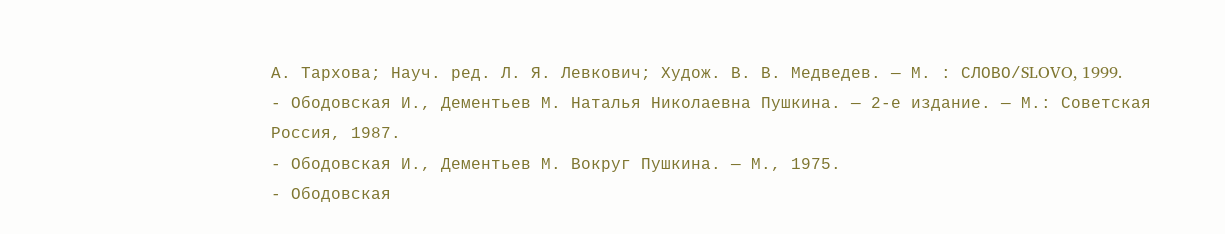А. Тархова; Науч. ред. Л. Я. Левкович; Худож. В. В. Медведев. — М. : СЛОВО/SLOVO, 1999.
- Ободовская И., Дементьев М. Наталья Николаевна Пушкина. — 2-е издание. — М.: Советская Россия, 1987.
- Ободовская И., Дементьев М. Вокруг Пушкина. — М., 1975.
- Ободовская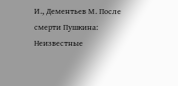И., Дементьев М. После смерти Пушкина: Неизвестные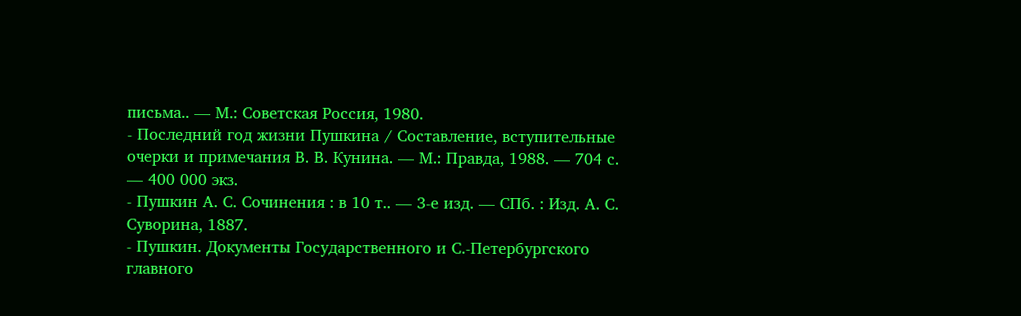письма.. — М.: Советская Россия, 1980.
- Последний год жизни Пушкина / Составление, вступительные очерки и примечания В. В. Кунина. — М.: Правда, 1988. — 704 с. — 400 000 экз.
- Пушкин А. С. Сочинения : в 10 т.. — 3-е изд. — СПб. : Изд. А. С. Суворина, 1887.
- Пушкин. Документы Государственного и С.-Петербургского главного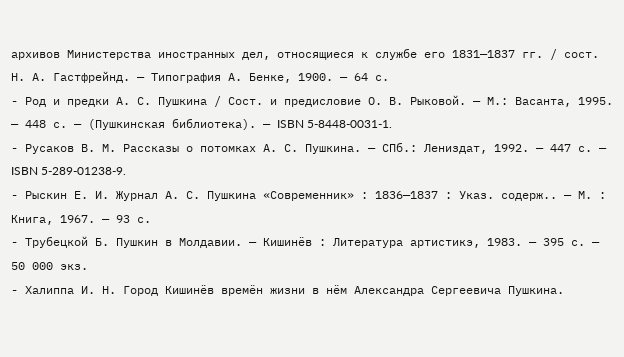архивов Министерства иностранных дел, относящиеся к службе его 1831—1837 гг. / сост. Н. А. Гастфрейнд. — Типография А. Бенке, 1900. — 64 с.
- Род и предки А. С. Пушкина / Сост. и предисловие О. В. Рыковой. — М.: Васанта, 1995. — 448 с. — (Пушкинская библиотека). — ISBN 5-8448-0031-1.
- Русаков В. М. Рассказы о потомках А. С. Пушкина. — СПб.: Лениздат, 1992. — 447 с. — ISBN 5-289-01238-9.
- Рыскин Е. И. Журнал А. С. Пушкина «Современник» : 1836—1837 : Указ. содерж.. — М. : Книга, 1967. — 93 с.
- Трубецкой Б. Пушкин в Молдавии. — Кишинёв : Литература артистикэ, 1983. — 395 с. — 50 000 экз.
- Халиппа И. Н. Город Кишинёв времён жизни в нём Александра Сергеевича Пушкина.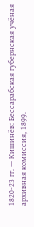1820-23 гг. — Кишинёв: Бессарабская губернская учёная архивная комиссия, 1899.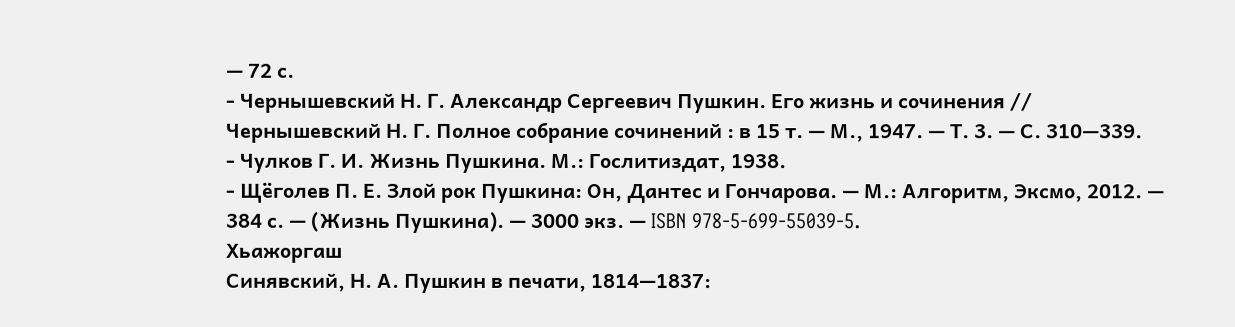— 72 с.
- Чернышевский Н. Г. Александр Сергеевич Пушкин. Его жизнь и сочинения // Чернышевский Н. Г. Полное собрание сочинений : в 15 т. — М., 1947. — Т. 3. — С. 310—339.
- Чулков Г. И. Жизнь Пушкина. М.: Гослитиздат, 1938.
- Щёголев П. Е. Злой рок Пушкина: Он, Дантес и Гончарова. — М.: Алгоритм, Эксмо, 2012. — 384 с. — (Жизнь Пушкина). — 3000 экз. — ISBN 978-5-699-55039-5.
Хьажоргаш
Синявский, Н. А. Пушкин в печати, 1814—1837: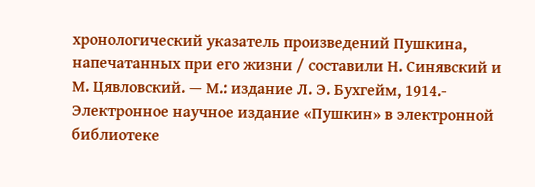хронологический указатель произведений Пушкина, напечатанных при его жизни / составили Н. Синявский и М. Цявловский. — М.: издание Л. Э. Бухгейм, 1914.- Электронное научное издание «Пушкин» в электронной библиотеке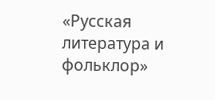«Русская литература и фольклор»